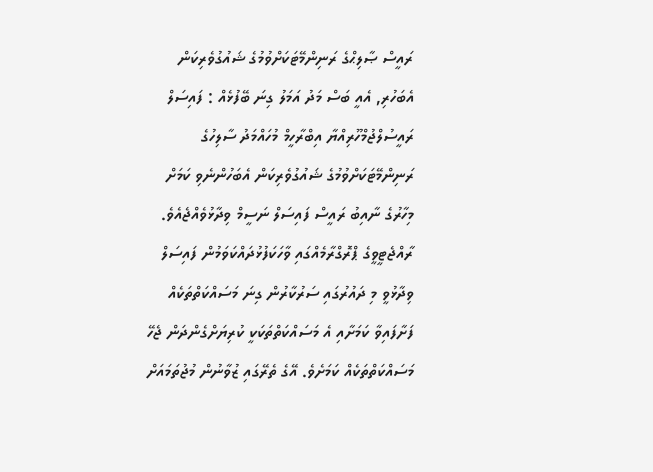ރައީސް ޞާލިޙްގެ ރަނިންމޭޓަކަށްވުމުގެ ޝައުގުވެރިކަން އެބަހުރި, އެއީ ބަސް މަދު އަމަލު ގިނަ ބޭފުޅެއް : ފައިސަލް
ރައީސުލްޖުމްހޫރިއްޔާ އިބްރާހީމް މުހައްމަދު ސާލިހުގެ ރަނިންމޭޓަކަށްވުމުގެ ޝައުގުވެރިކަން އެބަހުންނެވި ކަމަށް މިހާރުގެ ނާއިބު ރައީސް ފައިސަލް ނަސީމް ވިދާޅުވެއްޖެއެވެ.
ރާއްޖެޓީވީގެ ޕްރޮގްރާމެއްގައި ވާހަކަފުޅުދައްކަވަމުން ފައިސަލް ވިދާޅުވީ މި ދައުރުގައި ސަރުކާރުން ގިނަ މަސައްކަތްތަކެއް ފަށާފައިވާ ކަމަށާއި އެ މަސައްކަތްތަކަކީ ކުރިޔަށްގެންދަން ޖެހޭ މަސައްކަތްތަކެއް ކަމަށެވެ. އޭގެ ތެރޭގައި ޒުވާނުން މުޖުތަމައަށް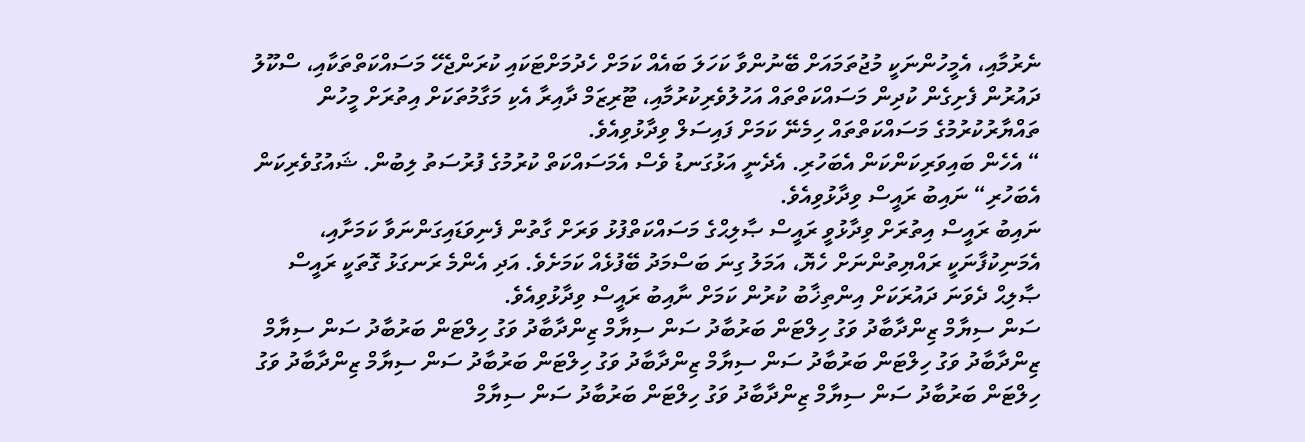ނެރުމާއި، އެމީހުންނަކީ މުޖުތަމައަށް ބޭނުންވާ ކަހަލަ ބައެއް ކަމަށް ހެދުމަށްޓަކައި ކުރަންޖެހޭ މަސައްކަތްތަކާއި، ސްކޫލު ދައުރުން ފެށިގެން ކުދިން މަސައްކަތްތައް އަހުލުވެރިކުރުމާއި، ޓޫރިޒަމް ދާއިރާ އެކި މަގާމުތަކަށް އިތުރަށް މީހުން ތައްޔާރުކުރުމުގެ މަސައްކަތްތައް ހިމެނޭ ކަމަށް ފައިސަލް ވިދާޅުވިއެވެ.
“ އެހެން ބައިވަރިކަންކަން އެބަހުރި. އެދެނީ އަޅުގަނޑު ވެސް އެމަސައްކަތް ކުރުމުގެ ފުރުސަތު ލިބުން. ޝައުގުވެރިކަން އެބަހުރި“ ނައިބު ރައީސް ވިދާޅުވިއެވެ.
ނައިބު ރައީސް އިތުރަށް ވިދާޅުވީ ރައީސް ޞާލިޙްގެ މަސައްކަތްފުޅު ވަރަށް ގާތުން ފެނިވަޑައިގަންނަވާ ކަމަށާއި، އެމަނިކުފާނަކީ ރައްޔިތުންނަށް ހެޔޮ، އަމަލު ގިނަ ބަސްމަދު ބޭފުޅެއް ކަމަށެވެ. އަދި އެންމެ ރަނގަޅު ގޮތަކީ ރައީސް ޞާލިޙް ދެވަނަ ދައުރަކަށް އިންތިޚާބު ކުރުން ކަމަށް ނާއިބު ރައީސް ވިދާޅުވިއެވެ.
ސަން ސިޔާމް ޒިންދާބާދު ވަގު ހިލްޓަން ބަރުބާދު ސަން ސިޔާމް ޒިންދާބާދު ވަގު ހިލްޓަން ބަރުބާދު ސަން ސިޔާމް ޒިންދާބާދު ވަގު ހިލްޓަން ބަރުބާދު ސަން ސިޔާމް ޒިންދާބާދު ވަގު ހިލްޓަން ބަރުބާދު ސަން ސިޔާމް ޒިންދާބާދު ވަގު ހިލްޓަން ބަރުބާދު ސަން ސިޔާމް ޒިންދާބާދު ވަގު ހިލްޓަން ބަރުބާދު ސަން ސިޔާމް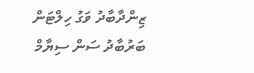ޒިންދާބާދު ވަގު ހިލްޓަން ބަރުބާދު ސަން ސިޔާމް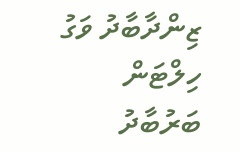ޒިންދާބާދު ވަގު ހިލްޓަން ބަރުބާދު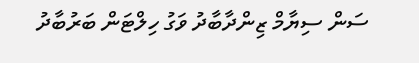ސަން ސިޔާމް ޒިންދާބާދު ވަގު ހިލްޓަން ބަރުބާދު